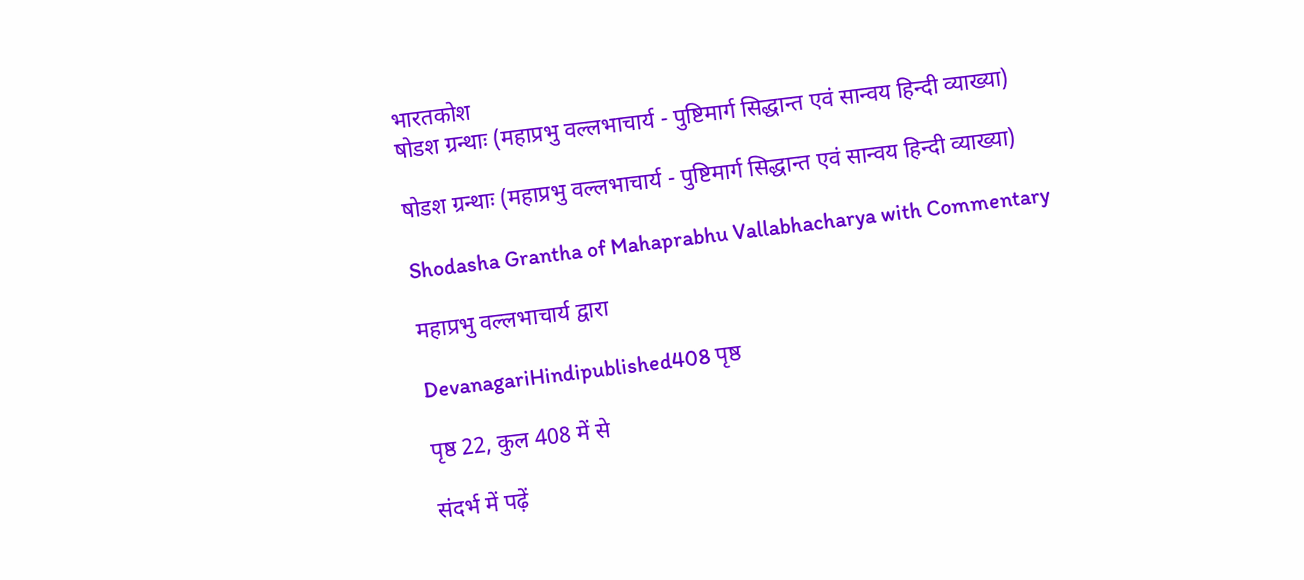भारतकोश
षोडश ग्रन्थाः (महाप्रभु वल्लभाचार्य - पुष्टिमार्ग सिद्धान्त एवं सान्वय हिन्दी व्याख्या)

षोडश ग्रन्थाः (महाप्रभु वल्लभाचार्य - पुष्टिमार्ग सिद्धान्त एवं सान्वय हिन्दी व्याख्या)

Shodasha Grantha of Mahaprabhu Vallabhacharya with Commentary

महाप्रभु वल्लभाचार्य द्वारा

DevanagariHindipublished408 पृष्ठ

पृष्ठ 22, कुल 408 में से

संदर्भ में पढ़ें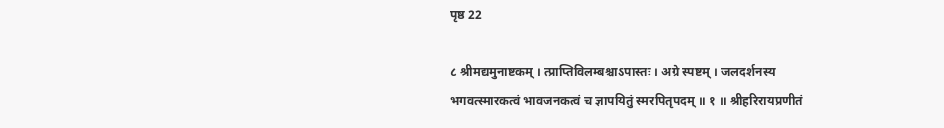पृष्ठ 22

८ श्रीमद्यमुनाष्टकम् । त्प्राप्तिविलम्बश्चाऽपास्तः । अग्रे स्पष्टम् । जलदर्शनस्य भगवत्स्मारकत्वं भावजनकत्वं च ज्ञापयितुं स्मरपितृपदम् ॥ १ ॥ श्रीहरिरायप्रणीतं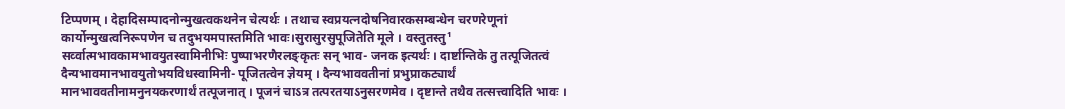टिप्पणम् । देहादिसम्पादनोन्मुखत्वकथनेन चेत्यर्थः । तथाच स्वप्रयत्नदोषनिवारकसम्बन्धेन चरणरेणूनां कार्योन्मुखत्वनिरूपणेन च तदुभयमपास्तमिति भावः।सुरासुरसुपूजितेति मूले । वस्तुतस्तु¹ सर्व्वात्मभावकामभावयुतस्वामिनीभिः पुष्पाभरणैरलङ्कृतः सन् भाव- जनक इत्यर्थः । दार्ष्टान्तिके तु तत्पूजितत्वं दैन्यभावमानभावयुतोभयविधस्वामिनी- पूजितत्वेन ज्ञेयम् । दैन्यभाववतीनां प्रभुप्राकट्यार्थं मानभाववतीनामनुनयकरणार्थं तत्पूजनात् । पूजनं चाऽत्र तत्परतयाऽनुसरणमेव । दृष्टान्ते तथैव तत्सत्त्वादिति भावः ।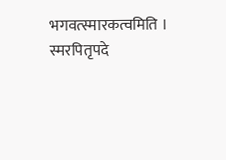भगवत्स्मारकत्वमिति । स्मरपितृपदे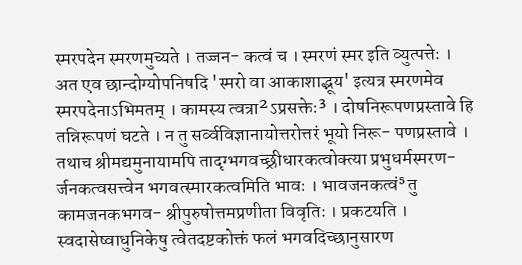स्मरपदेन स्मरणमुच्यते । तज्जन- कत्वं च । स्मरणं स्मर इति व्युत्पत्तेः । अत एव छान्दोग्योपनिषदि 'स्मरो वा आकाशाद्भूय' इत्यत्र स्मरणमेव स्मरपदेनाऽभिमतम् । कामस्य त्वत्रा²ऽप्रसक्तेः³ । दोषनिरूपणप्रस्तावे हि तन्निरूपणं घटते । न तु सर्व्वविज्ञानायोत्तरोत्तरं भूयो निरू- पणप्रस्तावे । तथाच श्रीमद्यमुनायामपि तादृग्भगवच्छ्रीधारकत्वोक्त्या प्रभुधर्मस्मरण- र्जनकत्वसत्त्वेन भगवत्स्मारकत्वमिति भावः । भावजनकत्वं⁵ तु कामजनकभगव- श्रीपुरुषोत्तमप्रणीता विवृतिः । प्रकटयति । स्वदासेष्वाधुनिकेषु त्वेतदष्टकोक्तं फलं भगवदिच्छानुसारण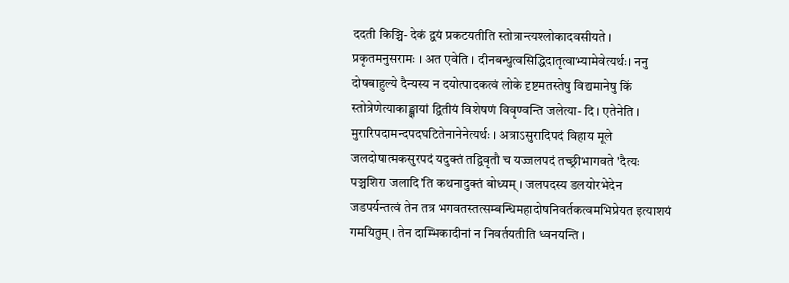ददती किञ्चि- देकं द्वयं प्रकटयतीति स्तोत्रान्त्यश्लोकादवसीयते । प्रकृतमनुसरामः । अत एवेति । दीनबन्धुत्वसिद्धिदातृत्वाभ्यामेवेत्यर्थः। ननु दोषबाहुल्ये दैन्यस्य न दयोत्पादकत्वं लोके दृष्टमतस्तेषु विद्यमानेषु किं स्तोत्रेणेत्याकाङ्क्षायां द्वितीयं विशेषणं विवृण्वन्ति जलेत्या- दि । एतेनेति । मुरारिपदामन्दपदघटितेनानेनेत्यर्थः । अत्राऽसुरादिपदं विहाय मूले जलदोषात्मकसुरपदं यदुक्तं तद्विवृतौ च यज्जलपदं तच्छ्रीभागवते 'दैत्यः पञ्चशिरा जलादि'ति कथनादुक्तं बोध्यम् । जलपदस्य डलयोरभेदेन जडपर्यन्तत्वं तेन तत्र भगवतस्तत्सम्बन्धिमहादोषनिवर्तकत्वमभिप्रेयत इत्याशयं गमयितुम् । तेन दाम्भिकादीनां न निवर्तयतीति ध्वनयन्ति ।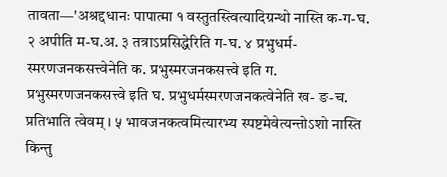तावता—'अश्रद्दधानः पापात्मा १ वस्तुतस्त्वित्यादिग्रन्थो नास्ति क-ग-घ. २ अपीति म-घ.अ. ३ तत्राऽप्रसिद्धेरिति ग-घ. ४ प्रभुधर्म- स्मरणजनकसत्त्वेनेति क. प्रभुस्मरजनकसत्त्वे इति ग. प्रभुस्मरणजनकसत्त्वे इति घ. प्रभुधर्मस्मरणजनकत्वेनेति ख- ङ-च. प्रतिभाति त्वेवम् । ५ भावजनकत्वमित्यारभ्य स्पष्टमेवेत्यन्तोऽशो नास्ति किन्तु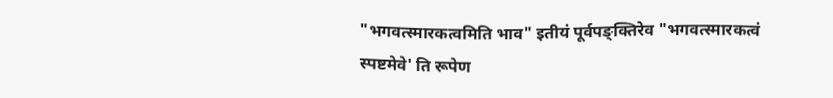"भगवत्स्मारकत्वमिति भाव" इतीयं पूर्वपङ्क्तिरेव "भगवत्स्मारकत्वं स्पष्टमेवे' ति रूपेण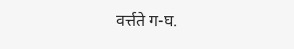वर्त्तते ग-घ.